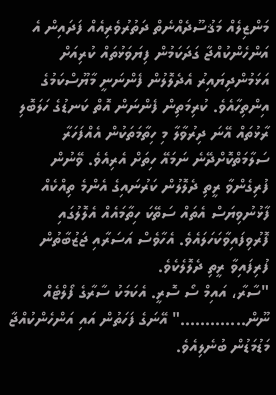މަންޒިލެއް މަޤުސޫދެއްނެތް ދަތުރުވެރިއެއް ފަދައިން އެ އަންހެންކުއްޖާ ގަދަކަމުން ފިޔަވަޅުތައް ކުރިއަށް އަޅަމުންދިޔައިރު އެދެލޮލުން ފެންނަނީ މާޔޫސްކަމުގެ އިންތިހާއެވެ. ކުރިމަތިން ފެންނަން އޮތް ކަނޑުގެ ހަލަބޮލި ރާޅުތައް އޭނަ ދިރުވާލާ މި ހިތާމަތަކުން އެއްފަހަރާ ސަލާމަތްކޮށްދޭނެ ނަމައޭ ހިތަށް އެރިއެވެ. ވޭނުން ފުރިގެންވާ ރީތި ދެލޮލުން ކަރުނައިގެ އެންމެ ތިއްކެއް ފާޅުނުވިޔަސް އެތައް ސަތޭކަ ހިތާމައެއް އެލޮލުގައި ފޮރުވިފައިވާކަހަލައެވެ. އެހާވެސް އަސަރާއި ޖަޒުބާތުން ފުރިފައިވާ ރީތި ދެލޮލެކެވެ.
"ސާރާ، އައިމް ސޯ ސޮރީ. އެކަމަކު ސާރާގެ ފޯލްޓެއް ނޫން............." އޭނަގެ ފަހަތުން އައި އަންހެންކުއްޖާ މަޑުމަޑުން ބުނެލިއެވެ.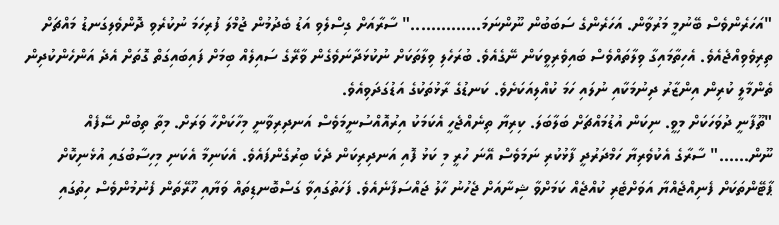"އަހަރެންވެސް ބޭނުމީ މަރުވާން. އަހަރެންގެ ސަބަބުން ނޫންނަމަ.............." ސާރާއަށް ގިސްލެވި އަޑު ބެދުމުން ޖުމްލަ ފުރިހަމަ ނުކުރެވި ދޮންވެލިގަނޑު މައްޗަށް ތިރިވެވިއްޖެއެވެ. އެހިތާމައިގާ ވިލާތައްވެސް ބައިވެރިވީކަން ނޭގެއެވެ. ބުރަހެލި ވިލާތަކަށް ނުކުޅަދާނަވެގެން ވާރޭގެ ސައިލެއް ބިމަށް ފައިބައިގަތް ގޮތަށް އެދެ އަންހެންކުދިން ތެންމާލީ ކުރިން އިންޒާރު ދިނުމަކާއި ނުލައި ހަމަ ކުއްލިއަކަށެވެ. ކަނޑުގެ ރާޅުތަކުގެ އަޑުގަދަވިއެވެ.
"ތޫފާނީ ދުވަހަކަށް މިވީ. ނިކަން އުޑުމައްޗަށް ބަލާބަލަ. ކިރިޔާ ތިނެއްޖެހީ އެކަމަކު އިރުއޮއްސުނީމަވެސް އަނދިރިވާނީ މިހާކަށްހާ ވަރަށް. މިތާ ތިބުން ސޭފެއް ނޫން......" ސާރާގެ އެކުވެރިޔާ ހަމްދަރުދީ ފާޅުކުރި ނަމަވެސް އޭނަ ހުރީ މި ކަޅު ފޮއި އަނދިރިކަން ދެކެ ބިރުގެންފައެވެ. އެކަނިމާ އެކަނި މިހިސާބުގައި އުޅެނިކޮށް ޕާޓޭންތަކަށް ފެނިއްޖެއްޔާ އަވަށްޓެރި ކުއްޖެއް ކަމަށްވާ ޝިނާއަށް ޖެހުނު ހާލު ޖައްސަފާނެއެވެ. ފަހަތުގައިވާ ގަސްބޮނޑިތައް ވަޔާއި ހޫރޭތަން ފެނުމުންވެސް ހިތުގައި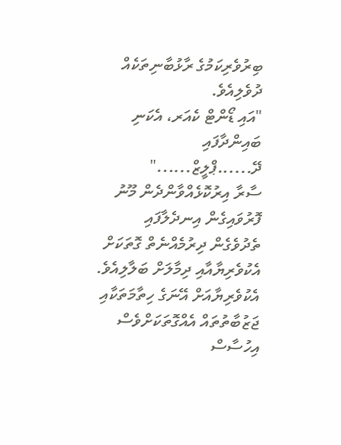ބިރުވެރިކަމުގެ ރާޅުބާނިތަކެއް ދުވެލިއެވެ.
"އައި ޑޯންޓް ކެއަރ، އެކަނި ބައިންދާފައި ދޭ......ޕްލީޒް......"
ސާރާ އިރުކޮޅެއްވާންދެން މޫނު ފޮރުވައިގެން އިނދެލާފައި ތެދުވެގެން ދިރުމެއްނެތް ގޮތަކަށް އެކުވެރިޔާއާއި ދިމާލަށް ބަލާލިއެވެ. އެކުވެރިޔާއަށް އޭނަގެ ހިތާމަތަކާއި ޖަޒުބާތުތައް އެއްގޮތަކަށްވެސް އިހުސާސް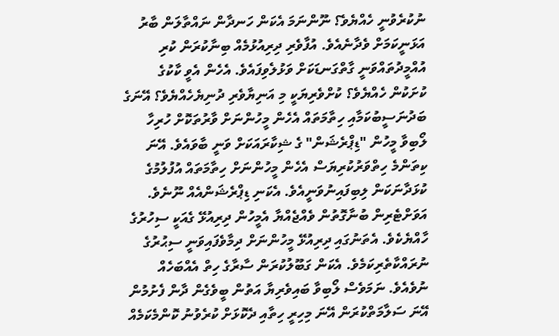ނުކުރެވުނީ ހެއްޔެވެ؟ ނޫންނަމަ އެކަން ހަނދާން ނައްތާލަން ބާރު އަޅަނީކަމަށް ވެދާނެއެވެ. އުފާވެރި ދިރިއުޅުމެއް ބިނާކުރަން ކުރި އުއްމީދުތައްވަނީ ގާތްގަނޑަކަށް ވަޅުލެވިފައެވެ. އެހެން އެވީ ކާކުގެ ކުށަކުން ހެއްޔެވެ؟ ކުށްވެރިޔަކީ މި އަނިޔާވެރި ދުނިޔެހެއްޔެވެ؟ އޭނަގެ ބަދުނަސީބުކަމާއި ހިތާމަތައް އެހެން މީހުންނަށް ވާރުތަކޮށް ހުރިހާ ލޯބިވާ މީހުން "ޑިޕްރެޝަން" ގެ ޝިކާރައަކަށް ވަނީ ބާވައެވެ. އޭނަ ކިތަންމެ ހިތްވަރުކުރިޔަސް އެހެން މީހުންނަށް ހިތާމަތައް އުފުލުމުގެ ކުޅަދާނަކަން ލިބިފައިނުވަނީއެވެ. އެކަނި ޑިޕްރެޝަންއެއް ނޫނެވެ. އަވަށްޓެރިން ބުނާގޮތުން ވެއްޖެއްޔާ އެމީހުން ދިރިއުޅޭ ގެއަކީ ސިހުރުގެ ހާއްޔެކެވެ. އެތަނުގައި ދިރިއުޅޭ މީހުންނަށް ދިމާވެފައިވަނީ ސިޙުރުގެ ނުރައްކާތެރިކަމެވެ. އެކަން ގަބޫލުކުރަން ސާރާގެ ހިތް އެއްބަހެއް ނުވެއެވެ. ނަމަވެސް ލޯބިވާ ބައިވެރިޔާ އަތުން ބީވެގެން ދާން ފެށުމުން އޭނަ ސަލާމަތްކުރަން އޭނަ މިހިރީ ހިތާއި ދެކޮޅަށް ކުރެވުނު ކޮންމެކަމެއް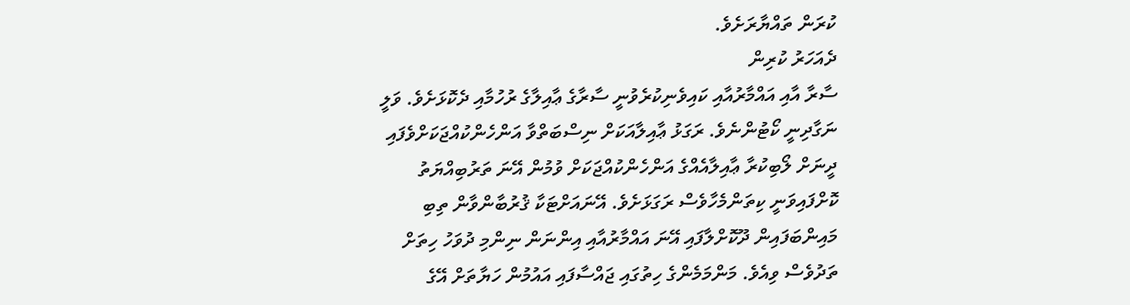ކުރަން ތައްޔާރަށެވެ.
ދެއަހަރު ކުރިން
ސާރާ އާއި އައްމާރުއާއި ކައިވެނިކުރެވުނީ ސާރާގެ ޢާއިލާގެ ރުހުމާއި ދެކޮޅަށެވެ. ވަލީ ނަގާދިނީ ކޯޓުންނެވެ. ރަގަޅު ޢާއިލާއަކަށް ނިސްބަތްވާ އަންހެންކުއްޖަކަށްވެފައި ދީނަށް ލޯބިކުރާ ޢާއިލާއެއްގެ އަންހެންކުއްޖަކަށް ވުމުން އޭނަ ތަރުބިއްޔަތު ކޮށްފައިވަނީ ކިތަންމެހާވެސް ރަގަޅަށެވެ. އޭނައަށްޓަކާ ޤުރުބާންވާން ތިބި މައިންބަފައިން ދޫކޮށްލާފައި އޭނަ އައްމާރުއާއި އިންނަން ނިންމި ދުވަހު ހިތަށް ތަދުވެސް ވިއެވެ. މަންމަމެންގެ ހިތުގައި ޖައްސާފައި އައުމުން ހަޔާތަށް އޭގެ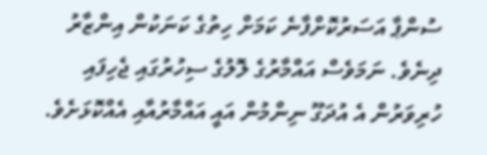ސުންޕާ އަސަރުކޮށްފާނެ ކަމަށް ހިތުގެ ކަނަކުން އިންޒާރު ދިނެވެ. ނަމަވެސް އައްމާރުގެ ލޮލުގެ ސިހުރުގައި ޖެހިފައި ހުރިވަރުން އެ އުދަގޫ ނިންމުން އައީ އައްމާރުއާއި އެއްކޮޅަށެވެ.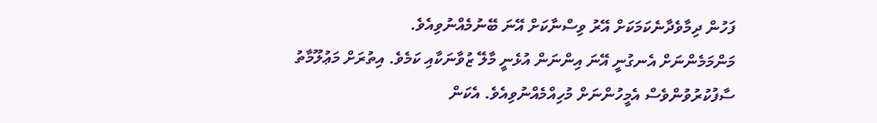ފަހުން ދިމާވެދާނެކަމަކަށް އޭރު ވިސްނާކަށް އޭނަ ބޭނުމެއްނުވިއެވެ.
މަންމަމެންނަށް އެނގުނީ އޭނަ އިންނަން އުޅެނީ މާލޭ ޒުވާނަކާއި ކަމެވެ. އިތުރަށް މަޢުލޫމާތު ސާފުކުރުވުންވެސް އެމީހުންނަށް މުހިއްމެއްނުވިއެވެ. އެކަން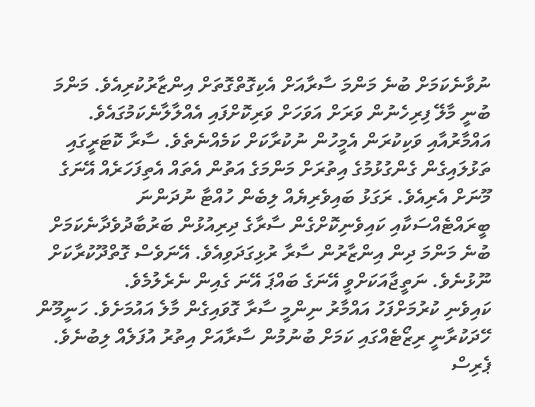ނުވާނެކަމަށް ބުނެ މަންމަ ސާރާއަށް އެކިގޮތްގޮތަށް އިންޒާރުކުރިއެވެ. މަންމަ ބުނީ މާލޭ ފިރިހެނުން ވަރަށް އަވަހަށް ވަރިކޮށްފައި އެއްލާލާނެކަމުގައެވެ. އައްމާރުއާއި ވަކިކުރަން އެމީހުން ނުކުރާކަށް ކަމެއްނެތެވެ. ސާރާ ކޮޓަރީގައި ތަޅުލައިގެން ގެންގުޅުމުގެ އިތުރަށް މަންމަގެ އަތުން އެތައް އެތިފަހަރެއް އޭނަގެ މޫނަށް އެރިއެވެ. ރަގަޅު ބައިވެރިޔެއް ލިބެން ހުއްޓާ ނުދަންނަ ބީރައްޓެއްސަކާއި ކައިވެނިކޮށްގެން ސާރާގެ ދިރިއުޅުން ބަރުބާދުވެދާނެކަމަށް ބުނެ މަންމަ ދިން އިންޒާރުން ސާރާ ރުޅިގަދަވިއެވެ. އޭނަވެސް ގޮތްދޫކުރާކަށް ނޫޅުނެވެ. ނަތީޖާއަކަށްވީ އޭނަގެ ބައްޕަ އޭނަ ގެއިން ނެރެލުމެވެ.
ކައިވެނި ކުރުމަށްފަހު އައްމާރު ނިންމީ ސާރާ ގޮވައިގެން މާލެ އައުމަށެވެ. ހަނީމޫން ހޭދަކުރާނީ ރިޒޯޓެއްގައި ކަމަށް ބުނުމުން ސާރާއަށް އިތުރު އުފަލެއް ލިބުނެވެ. ޕެރިސް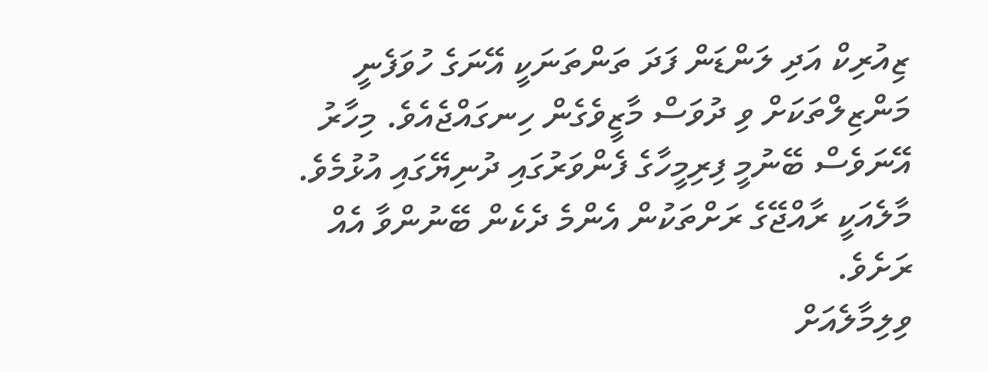ޒިއުރިކް އަދި ލަންޑަން ފަދަ ތަންތަނަކީ އޭނަގެ ހުވަފެނީ މަންޒިލްތަކަށް ވި ދުވަސް މާޒީވެގެން ހިނގައްޖެއެވެ. މިހާރު އޭނަވެސް ބޭނުމީ ފިރިމީހާގެ ފެންވަރުގައި ދުނިޔޭގައި އުޅުމެވެ. މާލެއަކީ ރާއްޖޭގެ ރަށްތަކުން އެންމެ ދެކެން ބޭނުންވާ އެއް ރަށެވެ.
ވިލިމާލެއަށް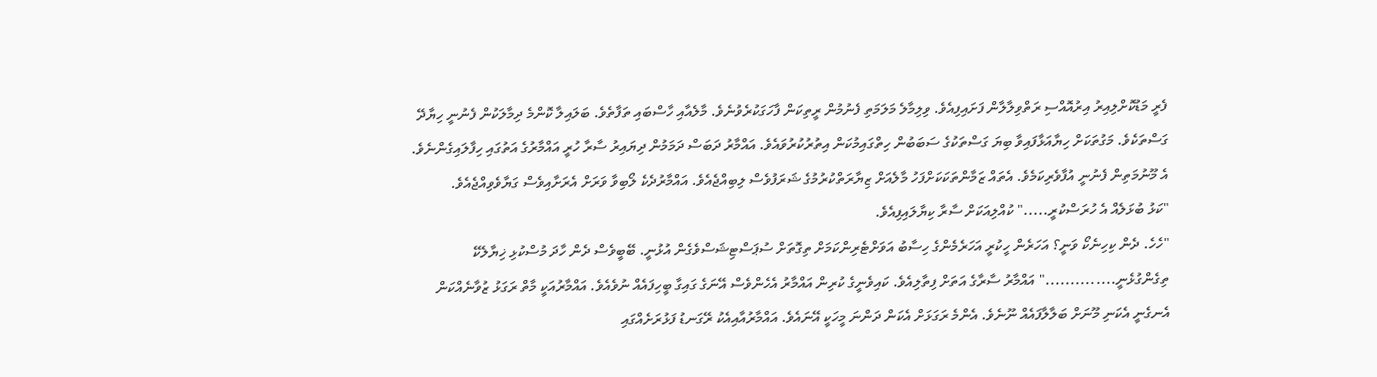ފެރީ މަޑުކޮށްލިއިރު އިރުއޮއްސި ރަތްވިލާލާން ފަށައިފިއެވެ. ވިލިމާލެ މަލަމަތި ފެނުމުން ރީތިކަން ފާހަގަކުރެވުނެވެ. މާލެއާއި ހާސްބައި ތަފާތެވެ. ބަލައިލާ ކޮންމެ ދިމާލަކުން ފެނުނީ ހިޔާދޭ ގަސްތަކެވެ. މަގުތަކަށް ހިޔާއަޅާފައިވާ ބިޔަ ގަސްތަކުގެ ސަބަބުން ހިތްގައިމުކަން އިތުރުކުރުވައެވެ. އައްމާރު ދަބަސް ދަމަމުން ދިޔައިރު ސާރާ ހުރީ އައްމާރުގެ އަތުގައި ހިފާލައިގެންނެވެ. އެ މޫނުމަތިން ފެނުނީ އުފާވެރިކަމެވެ. އެތައް ޒަމާންތަކަކަށްފަހު މާލެއަށް ޒިޔާރަތްކުރުމުގެ ޝަރަފުވެސް ލިބިއްޖެއެވެ. އައްމާރުދެކެ ލޯބިވާ ވަރަށް އެރަށާއިވެސް ގަޔާވެވިއްޖެއެވެ.
"ކަޅު ބުޅަލެއް އެ ހުރަސްކުރީ....." ކުއްލިއަކަށް ސާރާ ކިޔާލައިފިއެވެ.
"ހެހެ. ދެން ކިހިނެކޯ ވަނީ؟ އަހަރެން ހީކުރީ އަހަރެމެންގެ ހިސާބު އަވަށްޓެރިންކަމަށް ތިގޮތަށް ސުޕަސްޓިޝަސްވެގެން އުޅުނީ. ބޭބީވެސް ދެން ހާދަ މުސްކުޅި ޚިޔާލެކޭ ތިގެންގުޅެނީ.............." އައްމާރު ސާރާގެ އަތަށް ފިތާލިއެވެ. ކައިވެނީގެ ކުރިން އައްމާރު އެހެންވެސް އޭނަގެ ގައިގާ ބީހިފައެއް ނުވެއެވެ. އައްމާރުއަކީ މާތް ރަގަޅު ޒުވާނެއްކަން އެނގެނީ އެކަނި މޫނަށް ބަލާލާފައެއް ނޫނެވެ. އެންމެ ރަގަޅަށް އެކަން ދަންނަ މީހަކީ އޭނައެވެ. އައްމާރުއާއިއެކު ރޭގަނޑު ފަޅުރަށެއްގައި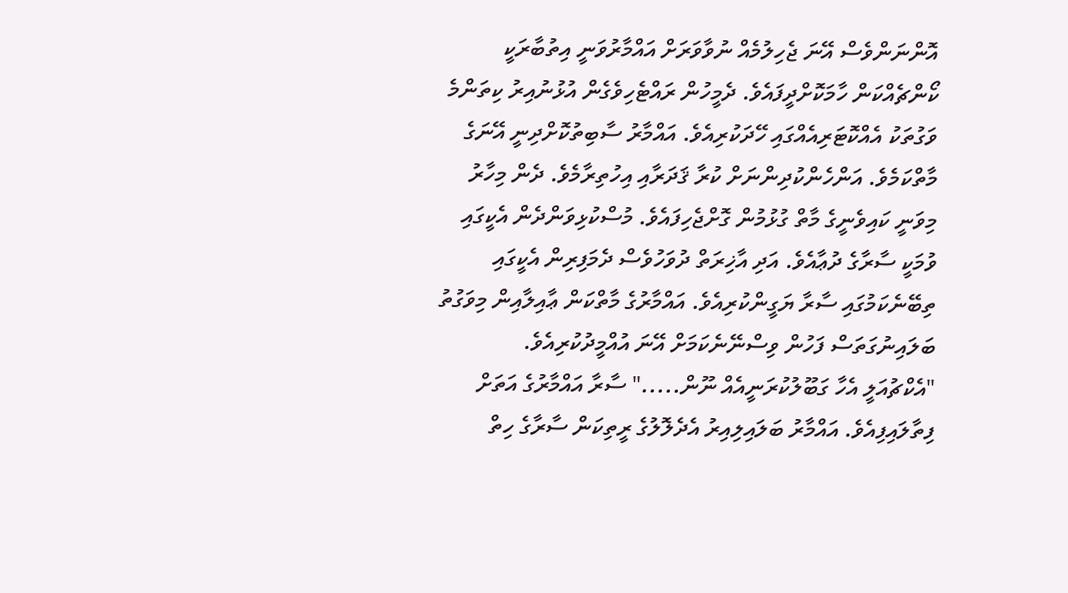އޮންނަންވެސް އޭނަ ޖެހިލުމެއް ނުވާވަރަށް އައްމާރުވަނީ އިތުބާރަކީ ކޯންޗެއްކަން ހާމަކޮށްދީފައެވެ. ދެމީހުން ރައްޓެހިވެގެން އުޅުނުއިރު ކިތަންމެ ވަގުތަކު އެއްކޮޓަރިއެއްގައި ހޭދަކުރިއެވެ. އައްމާރު ސާބިތުކޮށްދިނީ އޭނަގެ މާތްކަމެވެ. އަންހެންކުދިންނަށް ކުރާ ޤަދަރާއި އިހުތިރާމެވެ. ދެން މިހާރު މިވަނީ ކައިވެނީގެ މާތް ގުޅުމުން ގޮށްޖެހިފައެވެ. މުސްކުޅިވަންދެން އެކީގައި ވުމަކީ ސާރާގެ ދުޢާއެވެ. އަދި އާޚިރަތް ދުވަހުވެސް ދެމަފިރިން އެކީގައި ތިބޭނެކަމުގައި ސާރާ ޔަގީންކުރިއެވެ. އައްމާރުގެ މާތްކަން ޢާއިލާއިން މިވަގުތު ބަލައިނުގަތަސް ފަހުން ވިސްނޭނެކަމަށް އޭނަ އުއްމީދުކުރިއެވެ.
"އެކްޗުއަލީ އެހާ ގަބޫލުކުރަނީއެއް ނޫން....." ސާރާ އައްމާރުގެ އަތަށް ފިތާލައިފިއެވެ. އައްމާރު ބަލައިލިއިރު އެދެލޮލުގެ ރީތިކަން ސާރާގެ ހިތް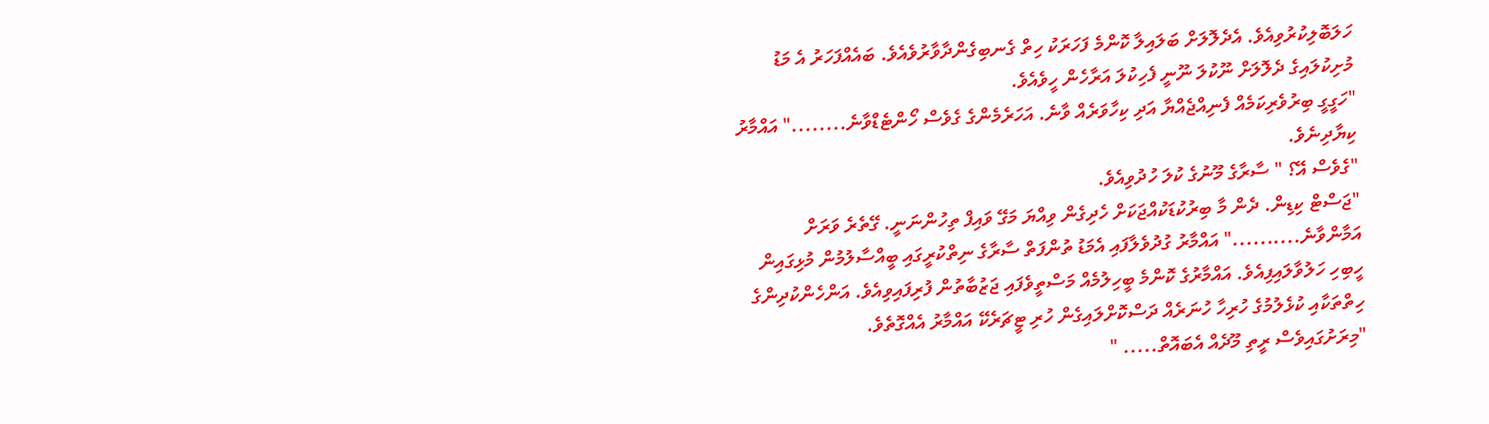ހަލަބޮލިކުރުވިއެވެ. އެދެލޮލަށް ބަލައިލާ ކޮންމެ ފަހަރަކު ހިތް ގެނބިގެންދާވާރުވެއެވެ. ބައެއްފަހަރު އެ މަޑު މުށިކުލައިގެ ދެލޮލަށް ނޫކުލަ ނޫނީ ފެހިކުލަ އަރާހެން ހީވެއެވެ.
"ހަގީގީ ބިރުވެރިކަމެއް ފެނިއްޖެއްޔާ އަދި ކިހާވަރެއް ވާނެ. އަހަރެމެންގެ ގެވެސް ހޯންޓެޑްވާނެ........" އައްމާރު ކިޔާދިނެވެ.
"ގެވެސް އޭ؟ " ސާރާގެ މޫނުގެ ކުލަ ހުދުވިއެވެ.
"ޖަސްޓް ކިޑިން. ދެން މާ ބިރުކުޑަކުއްޖަކަށް ހެދިގެން ވިއްޔަ މަގޭ ވައިފް ތިހުންނަނީ. ގޭތެރެ ވަރަށް އަމާންވާނެ.........." އައްމާރު ގުދުވެލާފައި އެމަޑު ތުންފަތް ސާރާގެ ނިތްކުރީގައި ބީއްސާލުމުން މުޅިގައިން ހީބިހި ހަލުވާލައިފިއެވެ. އައްމާރުގެ ކޮންމެ ބީހިލުމެއް މަސްތީވެފައި ޖަޒުބާތުން ފުރިފައިވިއެވެ. އަންހެންކުދިންގެ ހިތްތަކާއި ކުޅެލުމުގެ ހުރިހާ ހުނަރެއް ދަސްކޮށްލައިގެން ހުރި ޓީޗަރެކޭ އައްމާރު އެއްގޮތެވެ.
"މިރަށުގައިވެސް ރީތި މޫދެއް އެބައޮތް..... "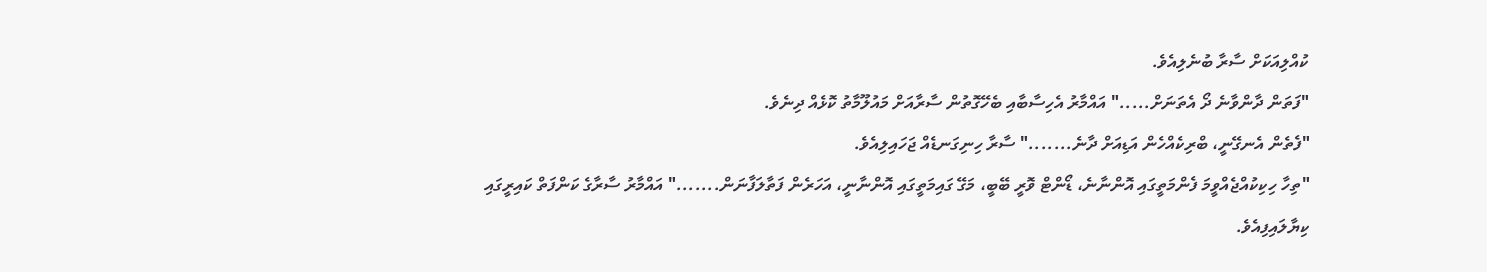ކުއްލިއަކަށް ސާރާ ބުނެލިއެވެ.
"ފަތަން ދާންވާނެ ދޯ އެތަނަށް....." އައްމާރު އެހިސާބާއި ބެހޭގޮތުން ސާރާއަށް މައުލޫމާތު ކޮޅެއް ދިނެވެ.
"ފެތެން އެނގޭނީ، ބްރިކެއްހެން އަޑިއަށް ދާނެ......." ސާރާ ހިނިގަނޑެއް ޖަހައިލިއެވެ.
"ތިހާ ހިކިކުއްޖެއްވީމަ ފެންމަތީގައި އޮންނާނެ، ޑޯންޓް ވޮރީ ބޭބީ، މަގޭ ގައިމަތީގައި އޮންނާނީ، އަހަރެން ފަތާލަފާނަން......." އައްމާރު ސާރާގެ ކަންފަތް ކައިރީގައި ކިޔާލައިފިއެވެ.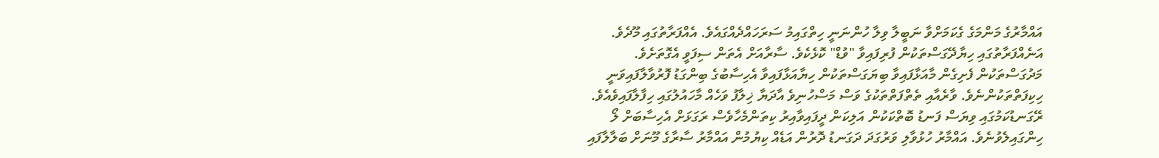އައްމާރުގެ މަންމަގެ ގެކަމަށްވާ ނަބީލާ ވިލާ ހުންނަނީ ހިތްގައިމު ސަރަހައްދެއްގައެވެ. އެއްފަރާތުގައި މޫދެވެ. އަނެއްފަރާތުގައި ހިޔާދޭގަސްތަކުން ފުރިފައިވާ "ވުޑް" ކޮޅެކެވެ. ސާރާއަށް އެތަން ސިފަވީ އެގޮތަށެވެ. މަދުގަސްތަކުން ފެށިގެން މާއަޅާފައިވާ ބިޔަގަސްތަކުން ހިޔާއަޅާފައިވާ އެހިސާބުގެ ބިންގަޑު ފޮރުވާލާފައިވަނީ ހިކިފަތްތަކުންނެވެ. ވާރެއާއި ތެތްފަތްތަކުގެ ވަސް މަސްހުނިވެ އާދަޔާ ޚިލާފު ވަހެއް މާހައުލުގައި ހިފާލާފައިވެއެވެ. ރޭގަނޑުކަމުގައި ވިޔަސް ފަނޑު ބޮތްކަކުން އަލިކަން ދީފައިވާއިރު ކިތަންމެހާވެސް ރަގަޅަށް އެހިސާބަށް ލޯ ހިންގައިލެވުނެވެ. އައްމާރު ހުޅުވާލި ވަރުގަދަ ދަގަނޑު ދޮރުން އަޑެއް ކިޔުމުން އައްމާރު ސާރާގެ މޫނަށް ބަލާލާފައި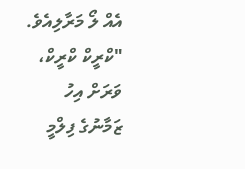އެއް ލޯ މަރާލިއެވެ.
"ކްރީކް ކްރީކް، ވަރަށް އިހު ޒަމާނުގެ ފިލްމީ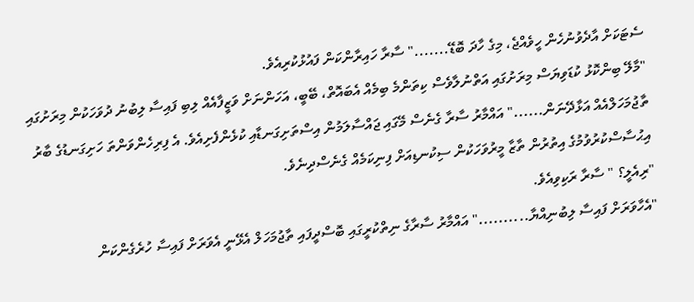ސެޓަކަށް އާދެވުނުހެން ހީވެއްޖެ، މިގެ ހާދަ ބޮޑޭ......." ސާރާ ހައިރާންކަން ފައުޅުކުރިއެވެ.
"މާލޭ ބިންކޮޅު ކުޑަވިޔަސް މިރަށުގައި އަތްނުލާވެސް ކިތަންމެ ބިމެއް އެބައޮތް، ބޭބީ، އަހަންނަށް ވަޒީފާއެއް ލިބި ފައިސާ ލިބުނު ދުވަހަކުން މިރަށުގައި ތާޖުމަހަލްއެއް އަޅާދޭނަން......" އައްމާރު ސާރާ ގެނެސް މޭގައި ޖައްސާލަމުން އިސްތަށިގަނޑާއި ކުޅެންފެށިއެވެ. އެ ފިރިހެންވަންތަ ހަށިގަނޑުގެ ބާރު އިޙުސާސްކުރުވުމުގެ އިތުރުން ތާޒާ މީރުވަހަކުން ސިކުނޑިއަށް ފިނިކަމެއް ގެނެސްދިނެވެ.
"ރިއެލީ؟ " ސާރާ ރަކިވިއެވެ.
"އެހާވަރަށް ފައިސާ ލިބުނިއްޔާ.........." އައްމާރު ސާރާގެ ނިތްކުރީގައި ބޮސްދީފައި ތާޖުމަހަލް އެޅޭނީ އެވަރަށް ފައިސާ ހުރެގެންކަން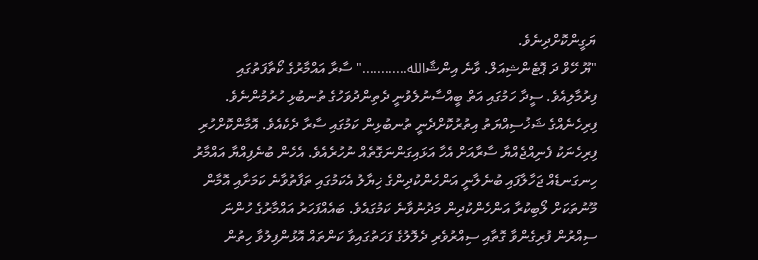ޔަގީންކޮށްދިނެވެ.
"ޔޫ ހޭވް ދަ ޕޮޓެންޝިއަލް. ވާނެ އިންޝާالله............" ސާރާ އައްމާރުގެ ކޯތާފަތުގައި ފިރުމާލިއެވެ. ސީދާ ހަމުގައި އަތް ބީއްސާނުލެވުނީ ދެތިންދުވަހުގެ ތުނބުޅި ހުރުމުންނެވެ. ފިރިހެނެއްގެ ޝަޚުސިއްޔަތު އިތުރުކޮށްދެނީ ތުނބުޅިން ކަމުގައި ސާރާ ދެކެއެވެ. އޮމާންކޮށްހުރި ފިރިހެނަކު ފެނިއްޖެއްޔާ ސާރާއަށް އެހާ އަޅައިގަންނަގޮތެއް ނުހުރެއެވެ. އެހެން ބުނެފިއްޔާ އައްމާރު ހިނގަނޑެއް ޖަހާލާފައި ބުނެލާނީ އަންހެންކުދިންގެ ޚިޔާލު އެކަމުގައި ތަފާތުވާނެ ކަމަށާއި އޮމާން މޫނުތަކަށް ލޯބިކުރާ އަންހެންކުދިން މަދުނުވާނެ ކަމުގައެވެ. ބައެއްފަހަރު އައްމާރުގެ ހުންނަ ސިއްރުން ފުރިގެންވާ ގޮތާއި ސިއްރުވެރި ދެލޮލުގެ ފަހަތުގައިވާ ކަންތައް އޮޅުންފިލުވާ ހިތުން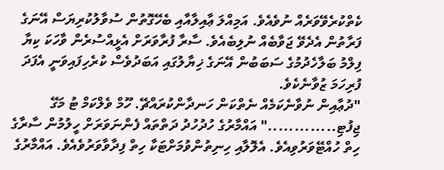ކެތްކުރެވޭވަރެއް ނުވެއެވެ. އަމިއްލަ ޢާއިލާއާއި ބެހޭގޮތުން ސުވާލުކުރިޔަސް އޭނަގެ ފަރާތުން އެދެވޭ ޖަވާބެއް ނުލިބެއެވެ. ސާރާ ފުރާވަރަށް އެޅީއްސުރެން ވާހަކަ ކިޔާ ފިލްމު ބަލާހެދުމުގެ ސަބަބުން އޭނަގެ ޚިޔާލުގައި އަބަދުވެސް ކުރެހިފައިވަނީ އެފަދަ ފުރިހަމަ ޒުވާނެކެވެ.
"ދުޢާއިން ނުވާނެކަމެއް ނެތްކަން ހަނދާންކުރައްޗޭ. ހޫމް ވެލްކަމް ޓު މަގޭ ޖިފުޓި............." އައްމާރުގެ ހުދުހުދު ދަތްތައް ފެންނަވަރަށް ހީލުމުން ސާރާގެ ހިތް ހުއްޓޭވަރުވިއެވެ. އެލޮލާއި ހިނިތުންވުމަށްޓަކާ ހިތް ފިދާވާވަރުވެއެވެ. އައްމާރުގެ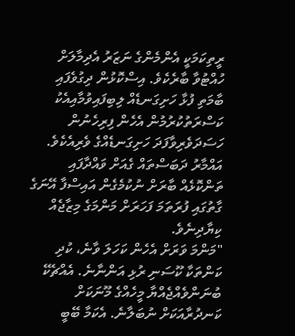ރީތިކަމަކީ އެންމެންގެ ނަޒަރު އެދިމާލަށް ހުއްޓުވާ ބާރެކެވެ. އިސްކޮޅުން ދިގުވެފައި ބާމަތި ފުޅާ ހަށިގަނޑެއް ލިބިފައިވުމާއިއެކު ކަސްރަތުކުރުމުން އެހެން ފިރިހެނުން ހަސަދަވެރިވާފަދަ ހަށިގަނޑެއްގެ ވެރިއެކެވެ. އައްމާރު ދަބަސްތައް ގެއަށް ވައްދާފައި ތަންކޮޅެއް ބާރަށް ނުކުމެގެން އައިސްފާ އޭނަގެ ގާތުގައި ފުރަތަމަ ފަހަރަށް މަންމަގެ މިޒާޖެއް ކިޔާދިނެވެ.
"މަންމަ ވަރަށް އެހެން ކަހަލަ ވާނެ، ކުދި ކަންތަކާ ކޫސަނި ރުޅި އަންނާނެ. އެއްޗެކޭ ބުނަންވެއްޖެއްޔާ މީހެއްގެ މޫނަކަށް ކަނދުރާއަކަށް ނުބަލާނެ. އެކަމާ ބޭބީ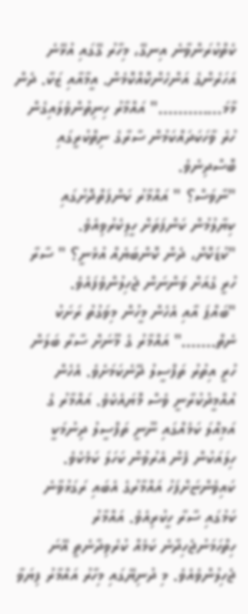ކެތްކުރަންވާނެ އިނގޭ، މިހާރު ގޭގައި އުޅޭނެ އަހަރެންގެ އަންހެންކޮއްކޮމެން. އީމާއާއި ޒަކާ. ދެން މާމަ............." އައްމާރު ހިނިތުންވެލައިގެން ހުރެ ވާހަކަދައްކަމުން ސާރާގެ ނިތްކުރީގައި ބޮސްދިނެވެ.
"ނާވަސް؟ " އައްމާރު ކަންފަތްދޮށުގައި ކިޔާލުމުން ކަންފަތަށް ހީލިކެރުވިއެވެ.
"ކުޑަކޮށް، ދެން ކޮންބަޔެއް އުޅެނީ؟ " ސާރާ ހުރީ ގެއަށް ވަންނަން ޖެހިލުންވެފައެވެ.
"ބައްޕަ އާއި އެހެން މީހުން މިވަގުތު ރަށަކު ނެތް......." އައްމާރު ގެ މޫނަށް ސާރާ ބަލަން ހުރީ އިތުރު ތަފްސީލު ދޭނެކަމަށެވެ. އެހެން އުއްމީދުކުރާނީ ވެސް މޮޔައެކެވެ. އައްމާރު ގެ އަމިއްލަ ކަމެއްގައި ނޫނީ ތަފްސީލު ދިނުމަކީ ހިލައަކުން ފެން އެރުވުން ކަހަލަ ކަމެކެވެ. ކައިވެންޏަށްފަހު އައްމާރުގެ އެބައި ރަގަޅުވާނެ ކަމުގައި ސާރާ ހީކުރިއެވެ. އައްމާރު ހިތްހަމަނުޖެހިދާނެ ކަމެއް ކުރެވިދާނެތީ އޭނަ ޖެހިލުންވެއެވެ. މި ދުނިޔޭގައި މިހާރު އައްމާރު ފިޔަވާ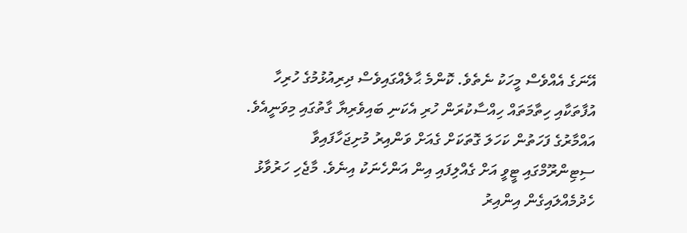އޭނަގެ އެއްވެސް މީހަކު ނެތެވެ. ކޮންމެ ޙާލެއްގައިވެސް ދިރިއުޅުމުގެ ހުރިހާ އުފާތަކާއި ހިތާމަތައް ހިއްސާކުރަން ހުރި އެކަނި ބައިވެރިޔާ ގާތުގައި މިވަނީއެވެ.
އައްމާރުގެ ފަހަތުން ކަހަލަ ގޮތަކަށް ގެއަށް ވަންއިރު މުށިޖަހާފައިވާ ސިޓިންރޫމްގައި ޓީވީ އަށް ގެއްލިފައި އިން އަންހެނަކު އިނެވެ. މާޖެހި ހަރުވާޅު ހެދުމެއްލައިގެން އިންއިރު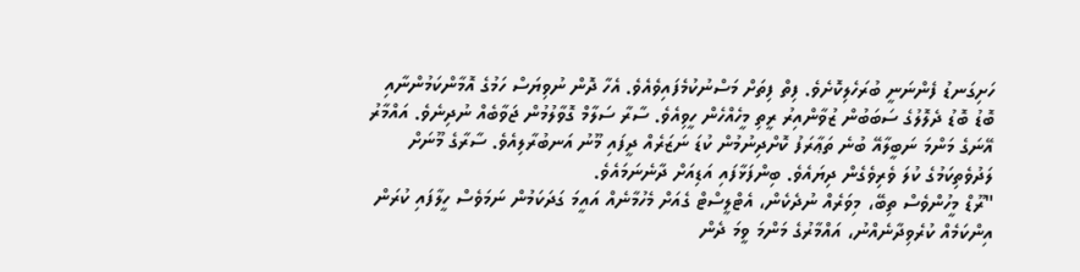ހަށިގަނޑު ފެންނަނީ ބުރަހެލިކޮށެވެ. ފިތް ފިތަށް މަސްނުކުމެފައިވެއެވެ. އެހާ ދޮން ނުވިޔަސް ހަމުގެ އޮމާންކަމުންނާއި ބޮޑު ބޮޑު ދެލޮލުގެ ސަބަބުން ޒުވާންއިރު ރީތި މީހެއްހެން ހީވިއެވެ. ސާރާ ސަލާމް ގޮވާލުމުން ޖަވާބެއް ނުދިނެވެ. އައްމާރު އޭނަގެ މަންމަ ނަބީލާއޭ ބުނެ ތަޢާރަފު ކޮށްދިނުމުން ކުޑަ ނަޒަރެއް ދީފައި މޫނު އަނބުރާލިއެވެ. ސާރާގެ މޫނަށް ލަދުވެތިކަމުގެ ކުލަ ވެރިވެގެން ދިޔައެވެ. ބިންފަޅާފައި އަޑިއަށް ދާނެނަމައެވެ.
"ރޫޑް މީހުންވެސް ތިބޭ، މިވަރެއް ނުދެކެން، އެޓްލީސްޓް ގެއަށް މެހުމާނެއް އައީމަ ގަދަކަމުން ނަމަވެސް ހީލާފައި ކުރަން އިންކަމެއް ކުރެވިދާނެއްނު، އައްމާރުގެ މަންމަ ވީމަ ދެން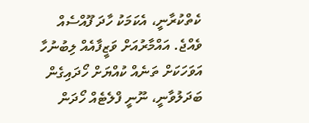ކެތްކުރާނީ، އެކަމަކު ހާދަ ފޫއްސެއް ވެއްޖެ. އައްމާރުއަށް ވަޒީފާއެއް ލިބުނުހާ އަވަހަކަށް ތަނެއް ކުއްޔަށް ހޯދައިގެން ބަދަލުވާނީ، ނޫނީ ފްލެޓެއް ހޯދަން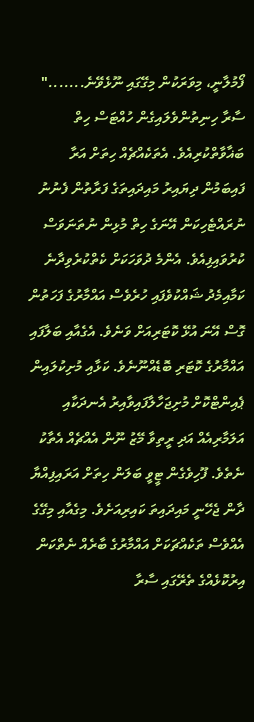ފޯމުލާނީ، މިވަރަކުން މިގޭގައި ނޫޅެވޭނެ......." ސާރާ ހިނިތުންވެލައިގެން ހުއްޓަސް ހިތް ބަޣާވާތްކުރިއެވެ. އެތަކެއްޗެއް ހިތަށް އަރާ ފައިބަމުން ދިޔައިރު މައިދައިތަގެ ފަރާތުން ފެނުނު ނުރައްޓެހިކަން އޭނަގެ ހިތް މުޅިން ނުތަނަވަސް ކުރުވައިފިއެވެ. އެންމެ ދުވަހަކަށް ކެތްކުރެވިދާނެ ކަމާއިމެދު ޝައްކުވެފައި ހުރެވެސް އައްމާރުގެ ފަހަތުން ގޮސް އޭނަ އުޅޭ ކޮޓަރިއަށް ވަނެވެ. އެގެއާއި ބަލާފައި އައްމާރުގެ ކޮޓަރި ބޮޑެއްނޫނެވެ. ކަޅާއި މުށިކުލައިން ޕެއިންޓްކޮށް މުށިޖަހާލާފައިވާއިރު އެނދަކާއި އަލަމާރިއެއް އަދި ރީތިވާ މޭޒު ނޫން އެއްޗެއް އެތާކު ނެތެވެ. ފޫހިވެގެން ޓީވީ ބަލަން ހިތަށް އަރައިފިއްޔާ ދާން ޖެހޭނީ މައިދައިތަ ކައިރިއަށެވެ. މިގެއާއި މިގޭގެ އެއްވެސް ތަކެއްޗަކަށް އައްމާރުގެ ބާރެއް ނެތްކަން އިރުކޮޅެއްގެ ތެރޭގައި ސާރާ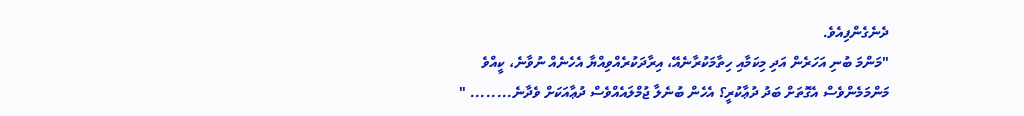ދެނެގެންފިއެވެ.
"މަންމަ ބުނި އަހަރެން އަދި މިކަމާއި ހިތާމަކުރާނެއޭ، އިރާދަކުރެއްވިއްޔާ އެހެނެއް ނުވާނެ، ކީއްވެ މަންމަމެންވެސް އެގޮތަށް ބަދު ދުޢާކުރީ؟ އެހެން ބުނެލާ ޖުމްލައެއްވެސް ދުޢާއަކަށް ވެދާނެ........ "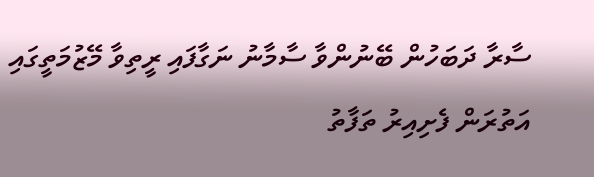ސާރާ ދަބަހުން ބޭނުންވާ ސާމާނު ނަގާފައި ރީތިވާ މޭޒުމަތީގައި އަތުރަން ފެށިއިރު ތަފާތު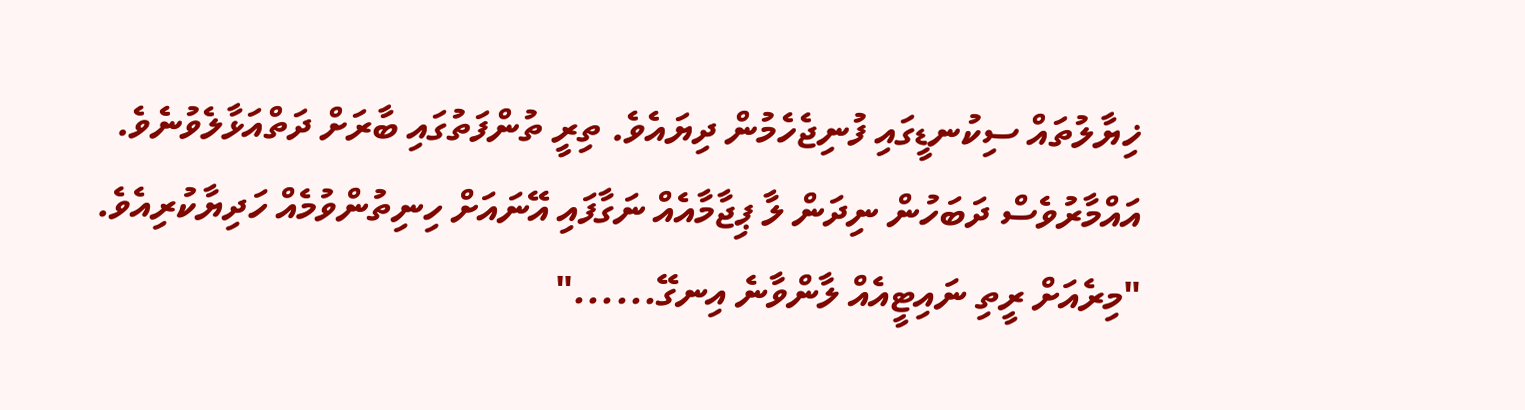ޚިޔާލުތައް ސިކުނޑީގައި ފުނިޖެހެމުން ދިޔައެވެ. ތިރީ ތުންފަތުގައި ބާރަށް ދަތްއަޅާލެވުނެވެ.
އައްމާރުވެސް ދަބަހުން ނިދަން ލާ ޕިޖާމާއެއް ނަގާފައި އޭނައަށް ހިނިތުންވުމެއް ހަދިޔާކުރިއެވެ.
"މިރެއަށް ރީތި ނައިޓީއެއް ލާންވާނެ އިނގޭ......"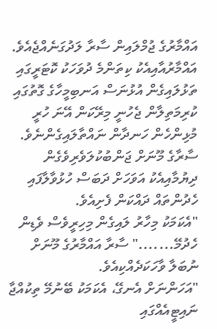އައްމާރުގެ ޖުމްލައިން ސާރާ ލަދުގަނެއްޖެއެވެ. އައްމާރުއާއިއެކު ކިތަންމެ ދުވަހަކު ކޮޓަރީގައި ތަޅުލައިގެން އުޅުނަސް އަނބިމީހާގެ ގޮތުގައި ކުރިމަތިލާން ޖެހުނީ މިރޭކަން އޭނަ ހުރީ މުޅިންހެން ހަނދާން ނައްތާލައިގެންނެވެ. ސާރާގެ މޫނަށް ޖަންބުކުލަވެރިވެގެން ދިޔުމާއިއެކު އަވަހަށް ދަބަސް ހުޅުވާލާފައި ހެދުންތައް ދައްކަން ފެށިއެވެ.
"އެކަމަކު މިހާރު ލައިގެން މިހިރީވެސް ވެޑިން ހެދުމޭ......." ސާރާ އައްމާރުގެ މޫނަށް ނުބަލާ ވާހަކަދެއްކިއެވެ.
"އަހަންނަށް އެނގޭ، އެކަމަކު ބޭނުމޭ ތިކުއްޖާ ނައިޓީއެއްގައި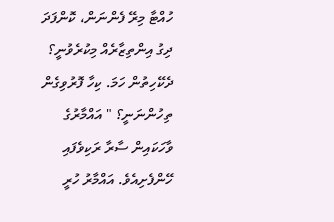ހުއްޓާ މިރޭ ފެންނަން، ކޮންފަދަ ދިގު އިންތިޒާރެއް މިކުރެވުނީ؟ ދެކޭހިތުން ހަމަ. ކިހާ ފޮރުވިގެން ތިހުންނަނީ؟ " އައްމާރުގެ ވާހަކައިން ސާރާ ރަކިވެފައި ހޭންފެށިއެވެ. އައްމާރު ހުރީ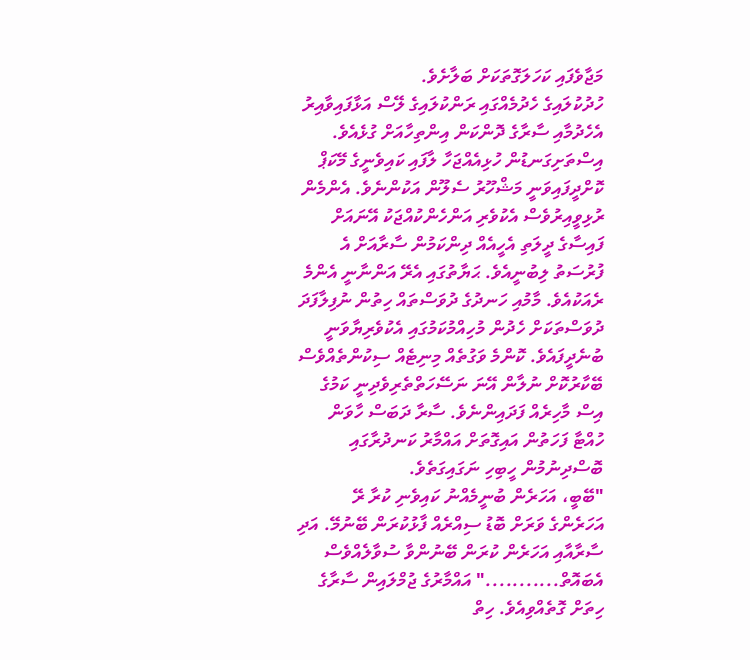މަޖާވެފައި ކަހަލަގޮތަކަށް ބަލާށެވެ.
ހުދުކުލައިގެ ހެދުމެއްގައި ރަންކުލައިގެ ލޭސް އަޅާފައިވާއިރު އެހެދުމާއި ސާރާގެ ދޮންކަން އިންތިހާއަށް ގުޅެއެވެ. އިސްތަށިގަނޑުން ހުޅިއެއްޖަހާ ލާފައި ކައިވެނީގެ މޭކަޕް ކޮށްދީފައިވަނީ މަޝްހޫރު ސެލޫން އަކުންނެވެ. އެންމެން ރުޅިވީއިރުވެސް އެކުވެރި އަންހެންކުއްޖަކު އޭނައަށް ފައިސާގެ ދީލަތި އެހީއެއް ދިންކަމުން ސާރާއަށް އެ ފުރުސަތު ލިބުނީއެވެ. ޙަޔާތުގައި އެރޭ އަންނާނީ އެންމެ ރެއަކުއެވެ. މާމުއި ހަނދުގެ ދުވަސްތައް ހިތުން ނުފިލާފަދަ ދުވަސްތަކަށް ހެދުން މުހިއްމުކަމުގައި އެކުވެރިޔާވަނީ ބުނެދީފައެވެ. ކޮންމެ ވަގުތެއް މިނިޓެއް ސިކުންތެއްވެސް ބޭކާރުކޮށް ނުލާން އޭނަ ނަސޭހަތްތެރިވެދިނީ ކަމުގެ އިސް މާހިރެއް ފަދައިންނެވެ. ސާރާ ދަބަސް ހާވަން ހުއްޓާ ފަހަތުން އައިގޮތަށް އައްމާރު ކަނދުރާގައި ބޮސްދިނުމުން ހީބިހި ނަގައިގަތެވެ.
"ބޭބީ، އަހަރެން ބުނީމެއްނު ކައިވެނި ކުރާ ރޭ އަހަރެންގެ ވަރަށް ބޮޑު ސިއްރެއް ފާޅުކުރަން ބޭނުމޭ. އަދި ސާރާއާއި އަހަރެން ކުރަން ބޭނުންވާ ސުވާލެއްވެސް އެބައޮތް..........." އައްމާރުގެ ޖުމްލައިން ސާރާގެ ހިތަށް ގޮތެއްވިއެވެ. ހިތް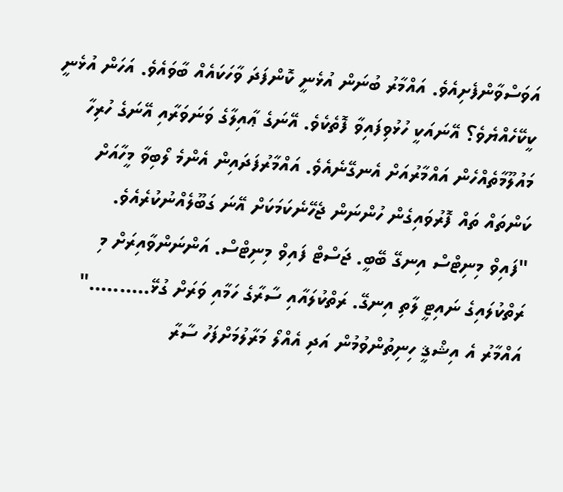އަވަސްވާންފެށިއެވެ. އައްމާރު ބުނަން އުޅެނީ ކޮންފަދަ ވާހަކައެއް ބާވައެވެ. އަހަން އުޅެނީ ކީކޭހެއްޔެވެ؟ އޭނައަކީ ހުޅުވިފައިވާ ފޮތެކެވެ. އޭނަގެ ޢާއިލާގެ ވަނަވަރާއި އޭނަގެ ހުރިހާ މައުލޫމާތެއްހެން އައްމާރުއަށް އެނގޭނެއެވެ. އައްމާރުފަދައިން އެންމެ ލޯބިވާ މީހާއަށް ކަންތައް ތައް ފޮރުވައިގެން ހުންނަން ޖެހޭނެކަމަކަށް އޭނަ ގަބޫލެއްނުކުރެއެވެ.
"ފައިވް މިނިޓްސް އިނގޭ ބޭބީ. ޖަސްޓް ފައިވް މިނިޓްސް. އަންނަންވާއިރަށް މި ރަތްކުލައިގެ ނައިޓީ ލާތި އިނގޭ. ރަތްކުލައާއި ސާރާގެ ހަމާއި ވަރަށް ގުޅޭ.........." އައްމާރު އެ އިޝްޤީ ހިނިތުންވުމުން އަދި އެއްލޯ މަރާލުމަށްފަހު ސާރާ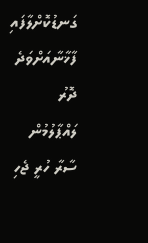ގަނޑުކޮށްލާފައި ފާޚާނާއަށްވަދެ ދޮރު ލައްޕާލުމުން ސާރާ ހުރީ ޖެހި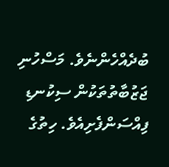ބުދެއްހެންނެވެ. މަސްހުނި ޖަޒުބާތުތަކުން ސިކުނޑި ފިއްސަންފެށިއެވެ. ހިތުގެ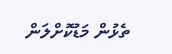ތެޅުން މަޑުކޮށްލަން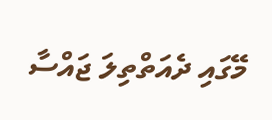މޭގައި ދެއަތްތިލަ ޖައްސާ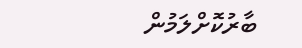ބާރުކޮށްލަމުން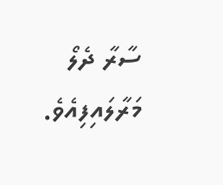ސާރާ ދެލޯ މަރާލައިފިއެވެ.